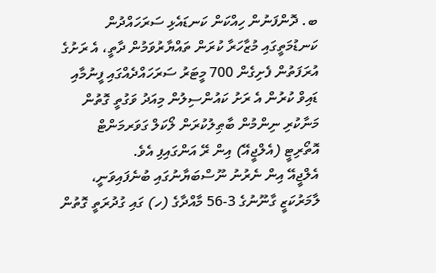ބ. ދޮންފަނުން ހިއްކަން ކަނޑައެޅި ސަރަހައްދުން ކަނޑުމަތީގައި މުޒާހަރާ ކުރަން ތައްޔާރުވަމުން ދާތީ، އެ ރަށުގެ އުރަފަތުން ފެށިގެން 700 މީޓަރު ސަރަހައްދެއްގައި ފީނުމާއި ޑައިވް ކުރުން އެ ރަށު ކައުންސިލުން މިއަދު ވަގުތީ ގޮތުން މަނާކުރި ނިންމުން ބާޠިލުކުރަން ލޯކަލް ގަވަރމަންޓް އޮތޯރިޓީ (އެލްޖީއޭ) އިން ރޭ އަންގައިފި އެވެ.
އެލްޖީއޭ އިން ނެރުނު ނޫސްބަޔާނުގައި ބުނެފައިވަނީ، ލާމަރުކަޒީ ގާނޫނުގެ 3-56 މާއްދާގެ (ހ) ގައި ގުދުރަތީ ގޮތުން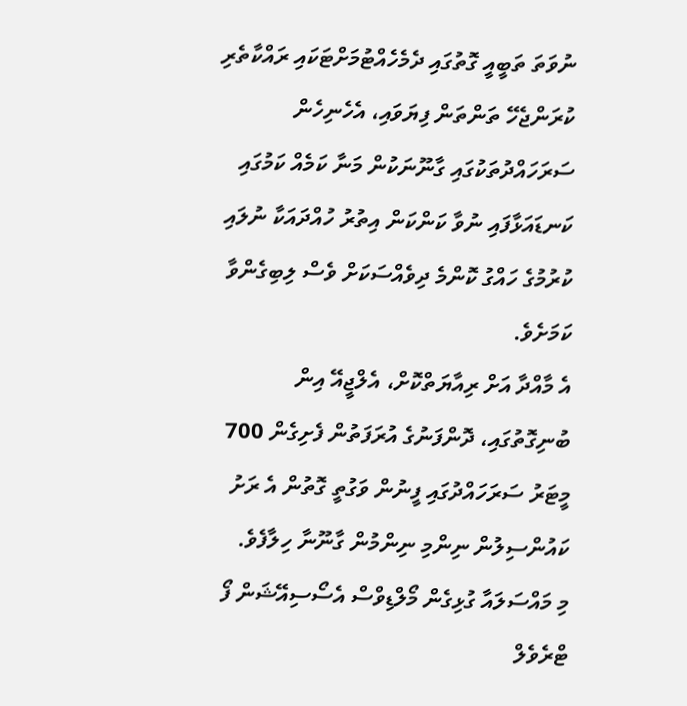ނުވަތަ ތަބީއީ ގޮތުގައި ދެމެހެއްޓުމަށްޓަކައި ރައްކާތެރި ކުރަންޖެހޭ ތަންތަން ފިޔަވައި، އެހެނިހެން ސަރަހައްދުތަކުގައި ގާނޫނަކުން މަނާ ކަމެއް ކަމުގައި ކަނޑައަޅާފައި ނުވާ ކަންކަން އިތުރު ހުއްދައަކާ ނުލައި ކުރުމުގެ ހައްގު ކޮންމެ ދިވެއްސަކަށް ވެސް ލިބިގެންވާ ކަމަށެވެ.
އެ މާއްދާ އަށް ރިއާޔަތްކޮށް، އެލްޖީއޭ އިން ބުނިގޮތުގައި، ދޮންފަނުގެ އުރަފަތުން ފެށިގެން 700 މީޓަރު ސަރަހައްދުގައި ފީނުން ވަގުތީ ގޮތުން އެ ރަށު ކައުންސިލުން ނިންމި ނިންމުން ގާނޫނާ ހިލާފެވެ.
މި މައްސަލައާ ގުޅިގެން މޯލްޑިވްސް އެސޯސިއޭޝަން ފޯ ޓްރެވެލް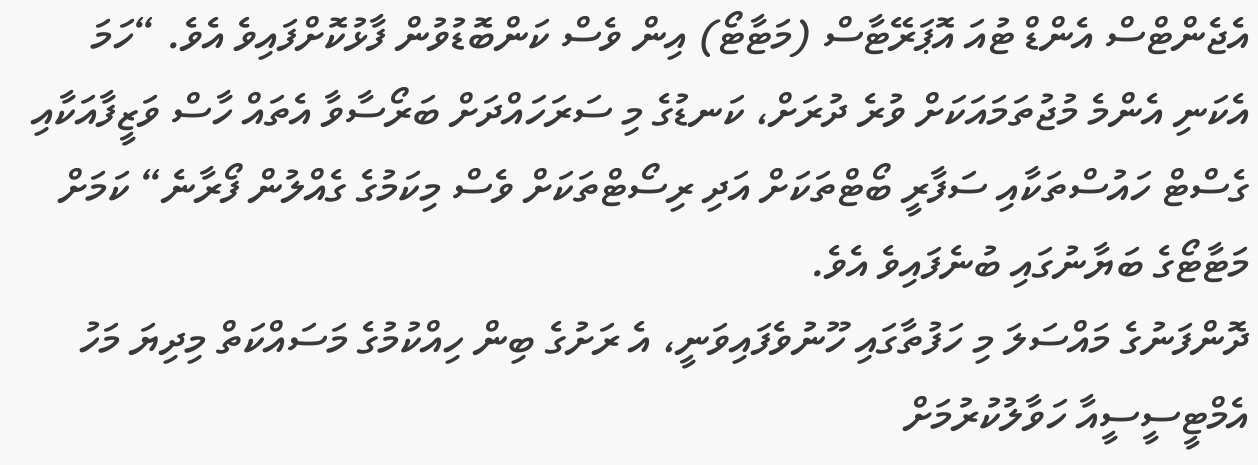އެޖެންޓްސް އެންޑް ޓުއަ އޮޕަރޭޓާސް (މަޓާޓޯ) އިން ވެސް ކަންބޮޑުވުން ފާޅުކޮށްފައިވެ އެވެ. “ހަމަ އެކަނި އެންމެ މުޖުތަމައަކަށް ވުރެ ދުރަށް، ކަނޑުގެ މި ސަރަހައްދަށް ބަރޯސާވާ އެތައް ހާސް ވަޒީފާއަކާއި ގެސްޓް ހައުސްތަކާއި ސަފާރީ ބޯޓްތަކަށް އަދި ރިސޯޓްތަކަށް ވެސް މިކަމުގެ ގެއްލުން ފޯރާނެ“ ކަމަށް މަޓާޓޯގެ ބަޔާނުގައި ބުނެފައިވެ އެވެ.
ދޮންފަނުގެ މައްސަލަ މި ހަފުތާގައި ހޫނުވެފައިވަނީ، އެ ރަށުގެ ބިން ހިއްކުމުގެ މަސައްކަތް މިދިޔަ މަހު އެމްޓީސީސީއާ ހަވާލުކުރުމަށް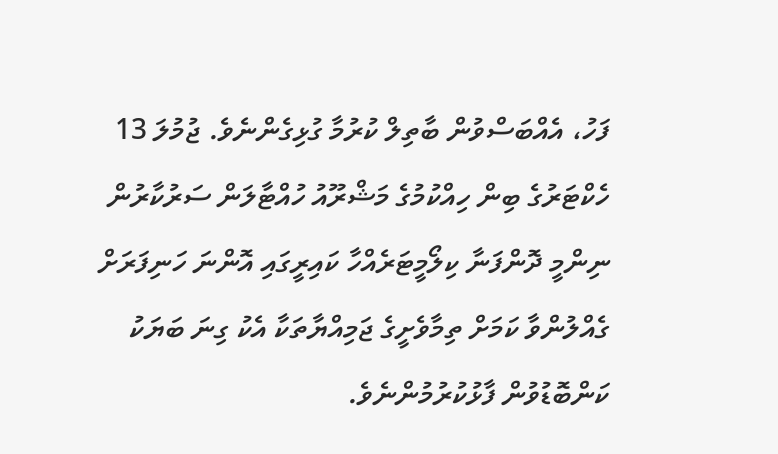ފަހު، އެއްބަސްވުން ބާތިލް ކުރުމާ ގުޅިގެންނެވެ. ޖުމުލަ 13 ހެކްޓަރުގެ ބިން ހިއްކުމުގެ މަޝްރޫއު ހުއްޓާލަން ސަރުކާރުން ނިންމީ ދޮންފަނާ ކިލޯމީޓަރެއްހާ ކައިރީގައި އޮންނަ ހަނިފަރަށް ގެއްލުންވާ ކަމަށް ތިމާވެށީގެ ޖަމިއްޔާތަކާ އެކު ގިނަ ބަޔަކު ކަންބޮޑުވުން ފާޅުކުރުމުންނެވެ.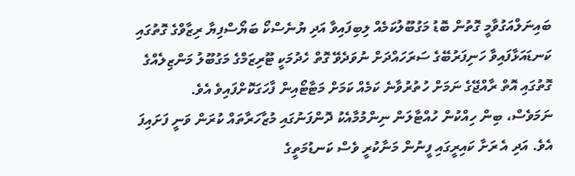ބައިނަލްއަގުވާމީ ގޮތުން ބޮޑު މަގުބޫލުކަމެއް ލިބިފައިވާ އަދި ޔުނެސްކޯ ބަޔޯސްފިޔާ ރިޒާވްގެ ގޮތުގައި ކަނޑައަޅާފައިވާ ހަނިފަރުބޭގެ ސަރަހައްދަށް ނުވަދެވޭ ގޮތް ހެދުމަކީ ޓޫރިޒަމްގެ މަގުބޫލު މަންޒިލެއްގެ ގޮތުގައި އޮތް ރާއްޖޭގެ ނަމަށް ހުތުރުވާނެ ކަމެއް ކަމަށް މަޓާޓޯއިން ފާހަގަކޮށްފައިވެ އެވެ.
ނަމަވެސް، ބިން ހިއްކުން ހުއްޓާލަން ނިންމުމާއެކު ދޮންފަނުގައި މުޒާހަރާތައް ކުރަން ވަނީ ފަށައިފަ އެވެ. އަދި އެ ރަށާ ކައިރީގައި ފީނުން މަނާކުރީ ވެސް ކަނޑުމަތީގެ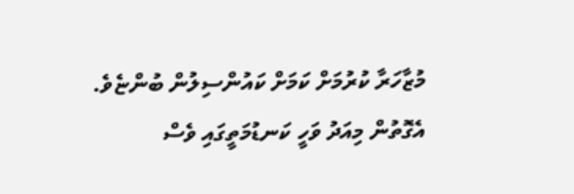މުޒާހަރާ ކުރުމަށް ކަމަށް ކައުންސިލުން ބުންޏެވެ. އެގޮތުން މިއަދު ވަހީ ކަނޑުމަތީގައި ވެސް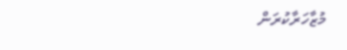މުޒާހަރާކުރަން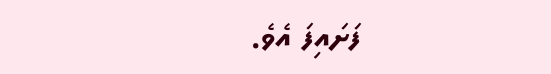ފަށައިފަ އެވެ.